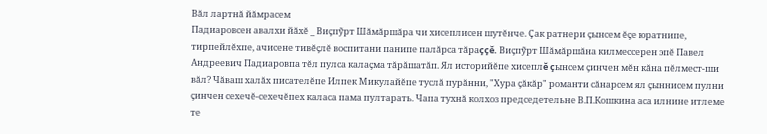Вăл лартнă йăмрасем
Падиаровсен авалхи йăхĕ _ Виçпỹрт Шăмăршăра чи хисеплисен шутĕнче. Çак ратнери çынсем ĕçе юратнипе, тирпейлĕхпе, ачисене тивĕçлĕ воспитани панипе палăрса тăраççĕ. Виçпỹрт Шăмăршăна килмессерен эпĕ Павел Андреевич Падиаровпа тĕл пулса калаçма тăрăшатăп. Ял историйĕпе хисеплĕ çынсем çинчен мĕн кăна пĕлмест-ши вăл? Чăваш халăх писателĕпе Илпек Микулайĕпе туслă пурăнни, "Хура çăкăр" романти сăнарсем ял çыннисем пулни çинчен сехечĕ-сехечĕпех каласа пама пултарать. Чапа тухнă колхоз председетельне В.П.Кошкина аса илнине итлеме те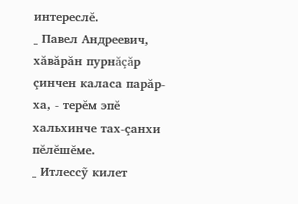интереслĕ.
_ Павел Андреевич, хăвăрăн пурнăçăр çинчен каласа парăр-ха, - терĕм эпĕ хальхинче тах-çанхи пĕлĕшĕме.
_ Итлессỹ килет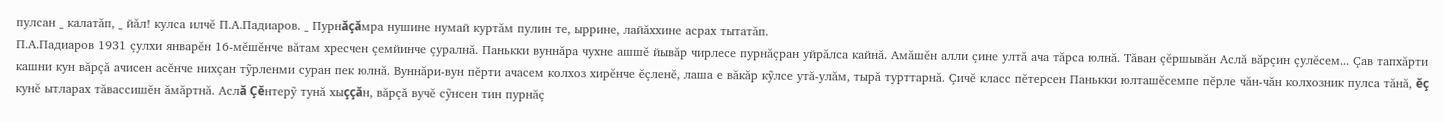пулсан _ калатăп, _ йăл! кулса илчĕ П.А.Падиаров. _ Пурнăçăмра нушине нумай куртăм пулин те, ыррине, лайăххине асрах тытатăп.
П.А.Падиаров 1931 çулхи январĕн 16-мĕшĕнче вăтам хресчен çемйинче çуралнă. Панькки вуннăра чухне ашшĕ йывăр чирлесе пурнăçран уйрăлса кайнă. Амăшĕн алли çине ултă ача тăрса юлнă. Тăван çĕршывăн Аслă вăрçин çулĕсем... Çав тапхăрти кашни кун вăрçă ачисен асĕнче нихçан тỹрленми суран пек юлнă. Вуннăри-вун пĕрти ачасем колхоз хирĕнче ĕçленĕ, лаша е вăкăр кỹлсе утă-улăм, тырă турттарнă. Çичĕ класс пĕтерсен Панькки юлташĕсемпе пĕрле чăн-чăн колхозник пулса тăнă, ĕç кунĕ ытларах тăвассишĕн ăмăртнă. Аслă Çĕнтерỹ тунă хыççăн, вăрçă вучĕ сỹнсен тин пурнăç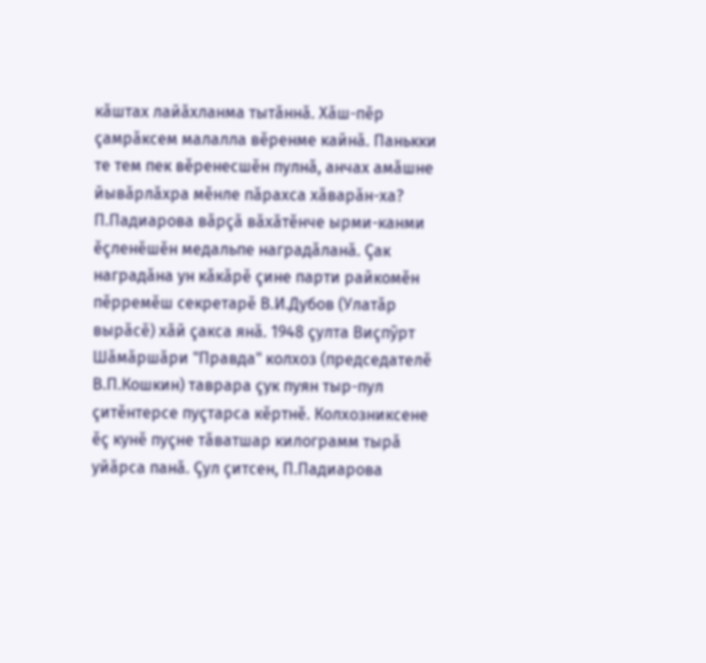кăштах лайăхланма тытăннă. Хăш-пĕр çамрăксем малалла вĕренме кайнă. Панькки те тем пек вĕренесшĕн пулнă, анчах амăшне йывăрлăхра мĕнле пăрахса хăварăн-ха? П.Падиарова вăрçă вăхăтĕнче ырми-канми ĕçленĕшĕн медальпе наградăланă. Çак наградăна ун кăкăрĕ çине парти райкомĕн пĕрремĕш секретарĕ В.И.Дубов (Улатăр вырăсĕ) хăй çакса янă. 1948 çулта Виçпỹрт Шăмăршăри "Правда" колхоз (председателĕ В.П.Кошкин) таврара çук пуян тыр-пул çитĕнтерсе пуçтарса кĕртнĕ. Колхозниксене ĕç кунĕ пуçне тăватшар килограмм тырă уйăрса панă. Çул çитсен, П.Падиарова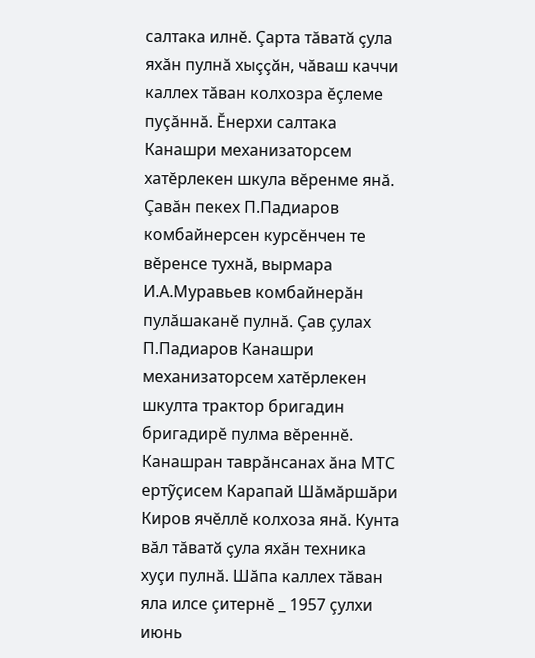салтака илнĕ. Çарта тăватă çула яхăн пулнă хыççăн, чăваш каччи каллех тăван колхозра ĕçлеме пуçăннă. Ĕнерхи салтака Канашри механизаторсем хатĕрлекен шкула вĕренме янă. Çавăн пекех П.Падиаров комбайнерсен курсĕнчен те вĕренсе тухнă, вырмара И.А.Муравьев комбайнерăн пулăшаканĕ пулнă. Çав çулах П.Падиаров Канашри механизаторсем хатĕрлекен шкулта трактор бригадин бригадирĕ пулма вĕреннĕ. Канашран таврăнсанах ăна МТС ертỹçисем Карапай Шăмăршăри Киров ячĕллĕ колхоза янă. Кунта вăл тăватă çула яхăн техника хуçи пулнă. Шăпа каллех тăван яла илсе çитернĕ _ 1957 çулхи июнь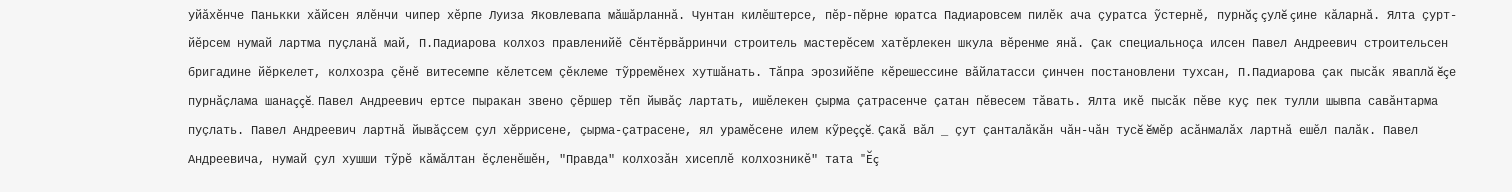уйăхĕнче Панькки хăйсен ялĕнчи чипер хĕрпе Луиза Яковлевапа мăшăрланнă. Чунтан килĕштерсе, пĕр-пĕрне юратса Падиаровсем пилĕк ача çуратса ỹстернĕ, пурнăç çулĕ çине кăларнă. Ялта çурт-йĕрсем нумай лартма пуçланă май, П.Падиарова колхоз правленийĕ Сĕнтĕрвăрринчи строитель мастерĕсем хатĕрлекен шкула вĕренме янă. Çак специальноçа илсен Павел Андреевич строительсен бригадине йĕркелет, колхозра çĕнĕ витесемпе кĕлетсем çĕклеме тỹрремĕнех хутшăнать. Тăпра эрозийĕпе кĕрешессине вăйлатасси çинчен постановлени тухсан, П.Падиарова çак пысăк яваплă ĕçе пурнăçлама шанаççĕ. Павел Андреевич ертсе пыракан звено çĕршер тĕп йывăç лартать, ишĕлекен çырма çатрасенче çатан пĕвесем тăвать. Ялта икĕ пысăк пĕве куç пек тулли шывпа савăнтарма пуçлать. Павел Андреевич лартнă йывăçсем çул хĕррисене, çырма-çатрасене, ял урамĕсене илем кỹреççĕ. Çакă вăл _ çут çанталăкăн чăн-чăн тусĕ ĕмĕр асăнмалăх лартнă ешĕл палăк. Павел Андреевича, нумай çул хушши тỹрĕ кăмăлтан ĕçленĕшĕн, "Правда" колхозăн хисеплĕ колхозникĕ" тата "Ĕç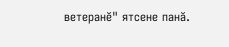ветеранĕ" ятсене панă.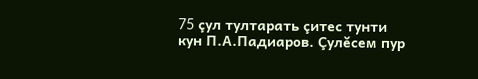75 çул тултарать çитес тунти кун П.А.Падиаров. Çулĕсем пур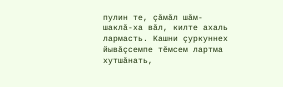пулин те, çăмăл шăм-шаклă-ха вăл, килте ахаль лармасть. Кашни çуркуннех йывăçсемпе тĕмсем лартма хутшăнать,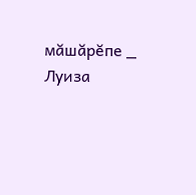мăшăрĕпе _ Луиза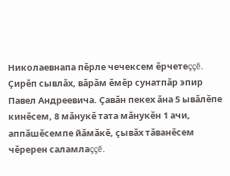Николаевнапа пĕрле чечексем ĕрчетеççĕ. Çирĕп сывлăх, вăрăм ĕмĕр сунатпăр эпир Павел Андреевича. Çавăн пекех ăна 5 ывăлĕпе кинĕсем, 8 мăнукĕ тата мăнукĕн 1 ачи, аппăшĕсемпе йăмăкĕ, çывăх тăванĕсем чĕререн саламлаççĕ.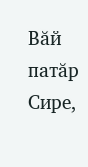Вăй патăр Сире,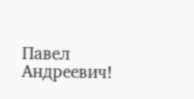Павел Андреевич!